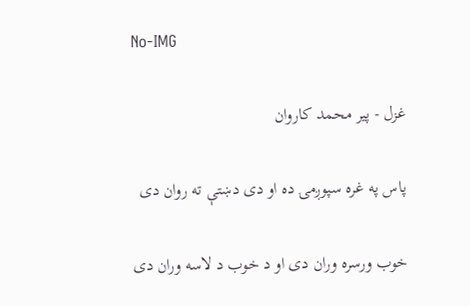No-IMG

غزل - پير محمد کاروان

پاس په غره سپوږمۍ ده او دی دښتې ته روان دی

خوب ورسره وران دی او د خوب د لاسه وران دی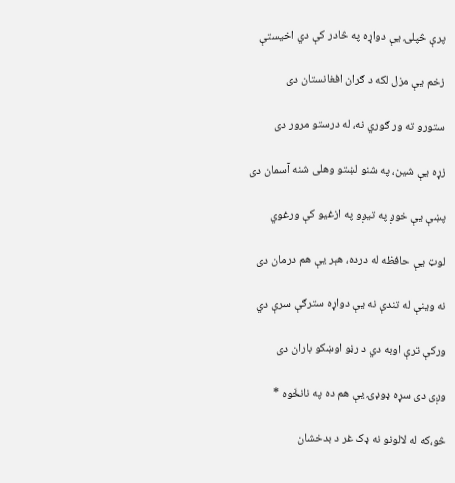پرې څپلۍ یې دواړه په څادر کې دي اخیستې

زخم یې مزل لکه د ګران افغانستان دی

ستورو ته ور ګوري نه، له درستو مرور دی

زړه یې شین، په شنو لښتو وهلی شنه آسمان دی

پښې یې خوږ په تیږو په ازغیو کې ورغوي

لوټ یې حافظه له درده، هېر یې هم درمان دی

نه وینې له تندې نه یې دواړه سترګې سرې دي

ورکې ترې اوبه دي د رڼو اوښکو باران دی

وږی دی سړه ډوډۍ یې هم ده په نانځَوه *

څو،که له لالونو نه ډک غر د بدخشان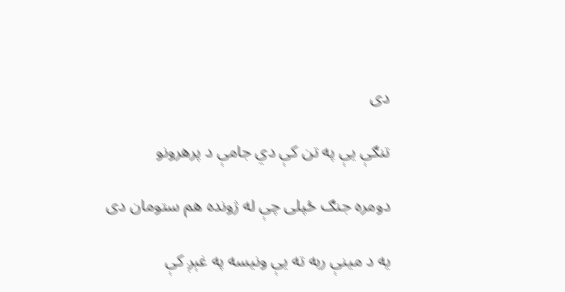دی

تنګې یې په تن کې دي جامې د پرهرونو

دومره جنګ ځپلی چې له ژونده هم ستومان دی

یه د مینې ربه ته یې ونیسه په غېږ کې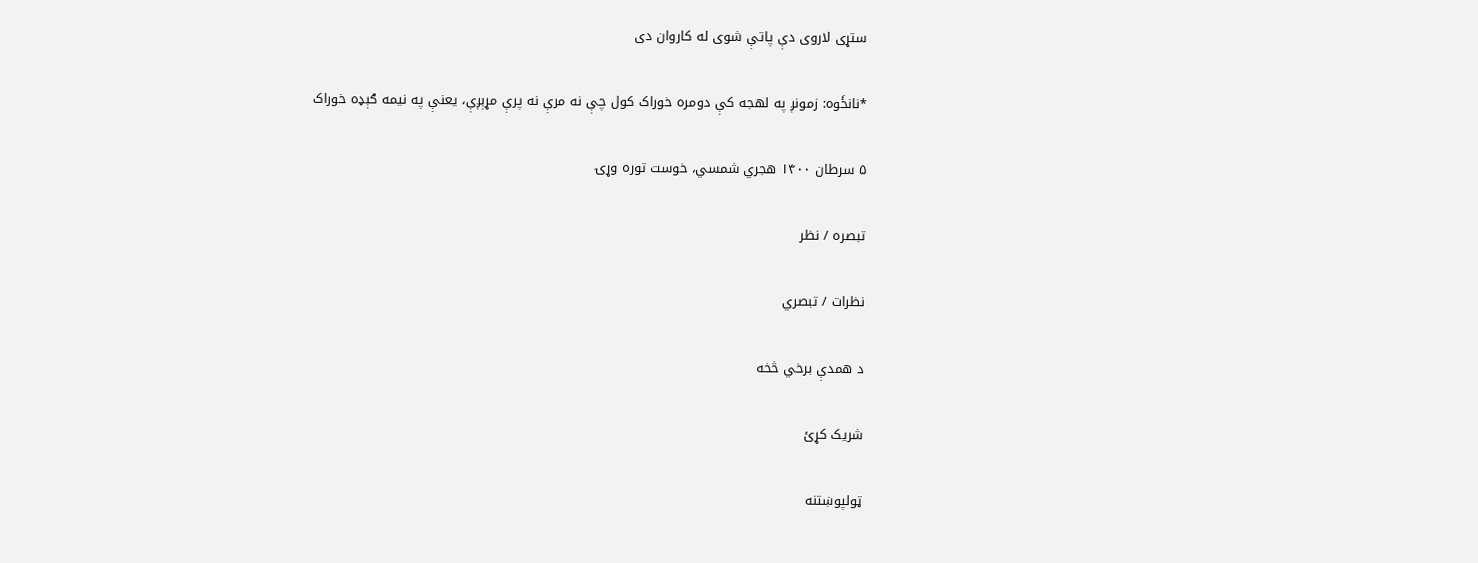ستړی لاروی دې پاتې شوی له کاروان دی

*نانځَوه: زمونږ په لهجه کې دومره خوراک کول چې نه مرې نه پرې مړېږې، یعنې په نیمه ګېډه خوراک

۵ سرطان ۱۴۰۰ هجري شمسي، خوست توره وړۍ

تبصره / نظر

نظرات / تبصري

د همدې برخي څخه

شریک کړئ

ټولپوښتنه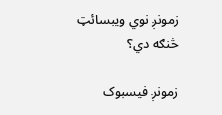زمونږ نوي ویبسائټ څنګه دي؟

زمونږ فيسبوک